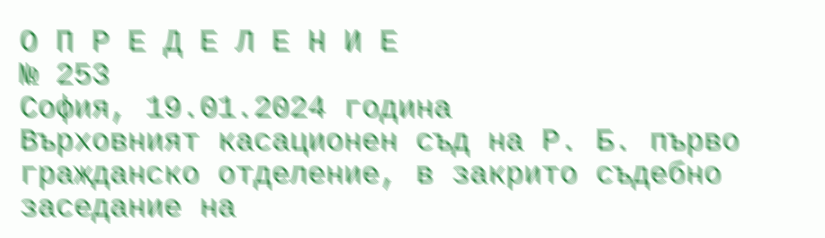О П Р Е Д Е Л Е Н И Е
№ 253
София, 19.01.2024 година
Върховният касационен съд на Р. Б. първо гражданско отделение, в закрито съдебно заседание на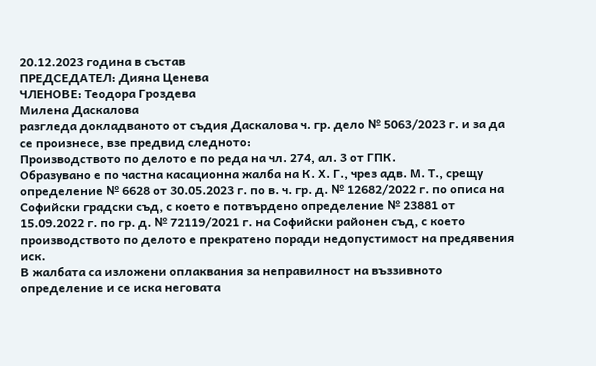20.12.2023 година в състав
ПРЕДСЕДАТЕЛ: Дияна Ценева
ЧЛЕНОВЕ: Теодора Гроздева
Милена Даскалова
разгледа докладваното от съдия Даскалова ч. гр. дело № 5063/2023 г. и за да се произнесе, взе предвид следното:
Производството по делото е по реда на чл. 274, ал. 3 от ГПК.
Образувано е по частна касационна жалба на К. Х. Г., чрез адв. М. Т., срещу определение № 6628 от 30.05.2023 г. по в. ч. гр. д. № 12682/2022 г. по описа на Софийски градски съд, с което е потвърдено определение № 23881 от 15.09.2022 г. по гр. д. № 72119/2021 г. на Софийски районен съд, с което производството по делото е прекратено поради недопустимост на предявения иск.
В жалбата са изложени оплаквания за неправилност на въззивното определение и се иска неговата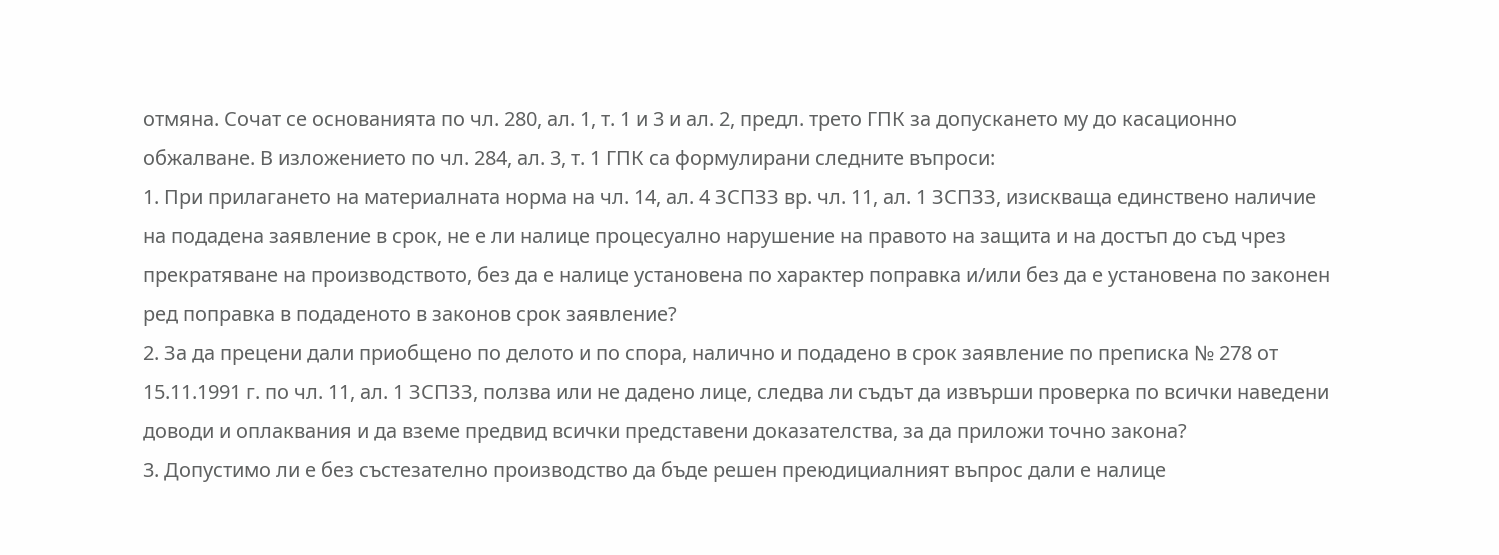отмяна. Сочат се основанията по чл. 280, ал. 1, т. 1 и 3 и ал. 2, предл. трето ГПК за допускането му до касационно обжалване. В изложението по чл. 284, ал. 3, т. 1 ГПК са формулирани следните въпроси:
1. При прилагането на материалната норма на чл. 14, ал. 4 ЗСПЗЗ вр. чл. 11, ал. 1 ЗСПЗЗ, изискваща единствено наличие на подадена заявление в срок, не е ли налице процесуално нарушение на правото на защита и на достъп до съд чрез прекратяване на производството, без да е налице установена по характер поправка и/или без да е установена по законен ред поправка в подаденото в законов срок заявление?
2. За да прецени дали приобщено по делото и по спора, налично и подадено в срок заявление по преписка № 278 от 15.11.1991 г. по чл. 11, ал. 1 ЗСПЗЗ, ползва или не дадено лице, следва ли съдът да извърши проверка по всички наведени доводи и оплаквания и да вземе предвид всички представени доказателства, за да приложи точно закона?
3. Допустимо ли е без състезателно производство да бъде решен преюдициалният въпрос дали е налице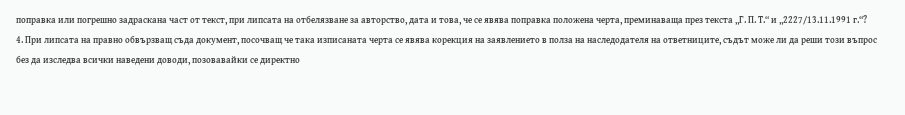поправка или погрешно задраскана част от текст, при липсата на отбелязване за авторство, дата и това, че се явява поправка положена черта, преминаваща през текста „Г. П. Т.“ и „2227/13.11.1991 г.“?
4. При липсата на правно обвързващ съда документ, посочващ че така изписаната черта се явява корекция на заявлението в полза на наследодателя на ответниците, съдът може ли да реши този въпрос без да изследва всички наведени доводи, позовавайки се директно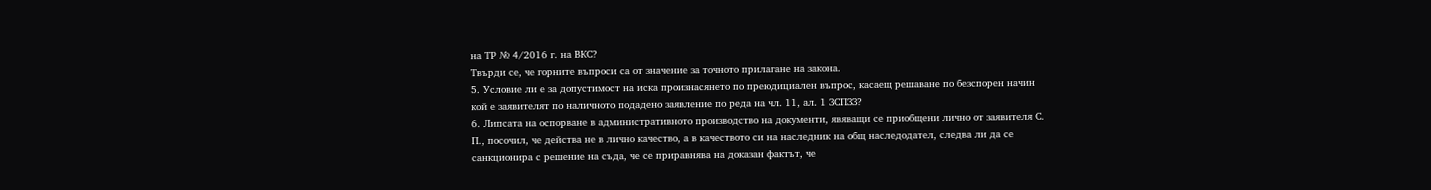на ТР № 4/2016 г. на ВКС?
Твърди се, че горните въпроси са от значение за точното прилагане на закона.
5. Условие ли е за допустимост на иска произнасянето по преюдициален въпрос, касаещ решаване по безспорен начин кой е заявителят по наличното подадено заявление по реда на чл. 11, ал. 1 ЗСПЗЗ?
6. Липсата на оспорване в административното производство на документи, явяващи се приобщени лично от заявителя С. П., посочил, че действа не в лично качество, а в качеството си на наследник на общ наследодател, следва ли да се санкционира с решение на съда, че се приравнява на доказан фактът, че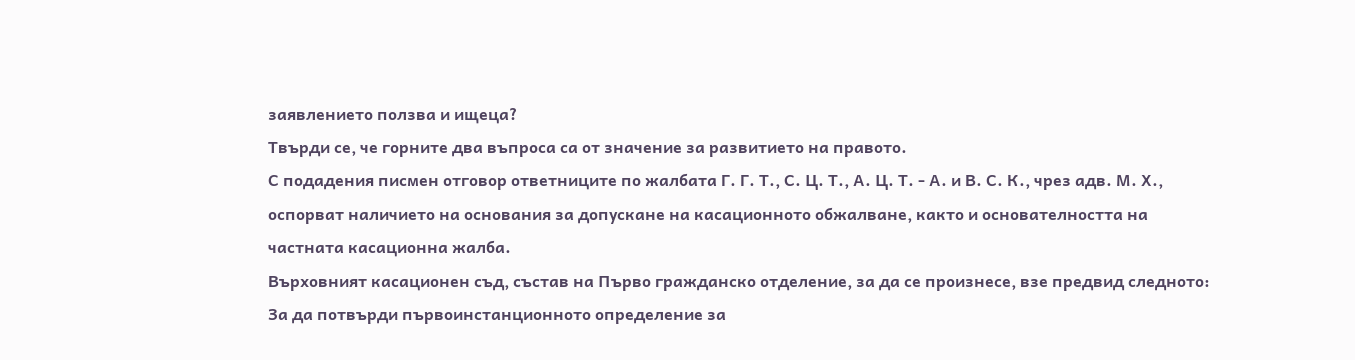заявлението ползва и ищеца?
Твърди се, че горните два въпроса са от значение за развитието на правото.
С подадения писмен отговор ответниците по жалбата Г. Г. Т., С. Ц. Т., А. Ц. Т. - А. и В. С. К., чрез адв. М. Х., оспорват наличието на основания за допускане на касационното обжалване, както и основателността на частната касационна жалба.
Върховният касационен съд, състав на Първо гражданско отделение, за да се произнесе, взе предвид следното:
За да потвърди първоинстанционното определение за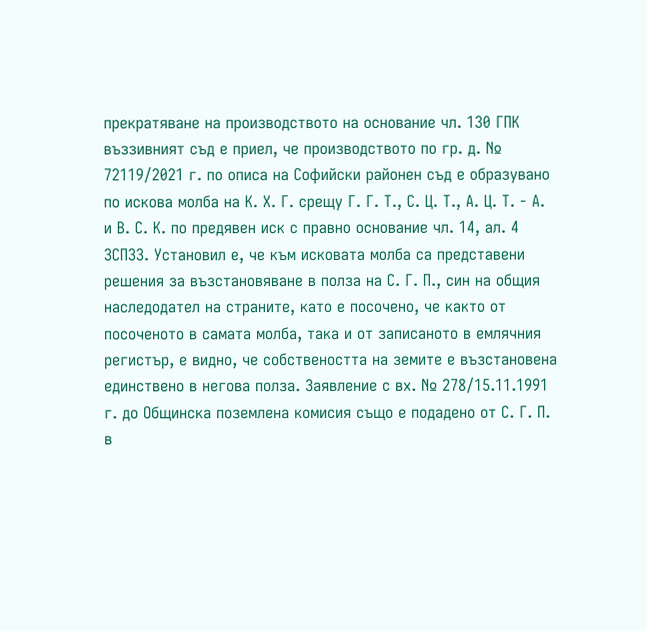прекратяване на производството на основание чл. 130 ГПК въззивният съд е приел, че производството по гр. д. № 72119/2021 г. по описа на Софийски районен съд е образувано по искова молба на К. Х. Г. срещу Г. Г. Т., С. Ц. Т., А. Ц. Т. - А. и В. С. К. по предявен иск с правно основание чл. 14, ал. 4 ЗСПЗЗ. Установил е, че към исковата молба са представени решения за възстановяване в полза на С. Г. П., син на общия наследодател на страните, като е посочено, че както от посоченото в самата молба, така и от записаното в емлячния регистър, е видно, че собствеността на земите е възстановена единствено в негова полза. Заявление с вх. № 278/15.11.1991 г. до Общинска поземлена комисия също е подадено от С. Г. П. в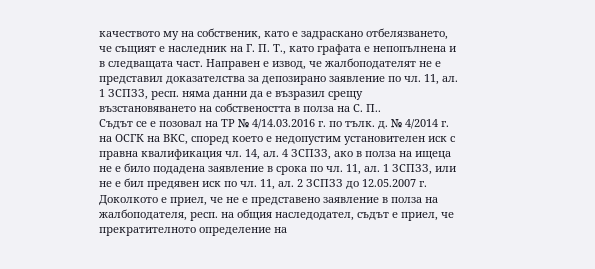качеството му на собственик, като е задраскано отбелязването, че същият е наследник на Г. П. Т., като графата е непопълнена и в следващата част. Направен е извод, че жалбоподателят не е представил доказателства за депозирано заявление по чл. 11, ал. 1 ЗСПЗЗ, респ. няма данни да е възразил срещу възстановяването на собствеността в полза на С. П..
Съдът се е позовал на ТР № 4/14.03.2016 г. по тълк. д. № 4/2014 г. на ОСГК на ВКС, според което е недопустим установителен иск с правна квалификация чл. 14, ал. 4 ЗСПЗЗ, ако в полза на ищеца не е било подадена заявление в срока по чл. 11, ал. 1 ЗСПЗЗ, или не е бил предявен иск по чл. 11, ал. 2 ЗСПЗЗ до 12.05.2007 г. Доколкото е приел, че не е представено заявление в полза на жалбоподателя, респ. на общия наследодател, съдът е приел, че прекратителното определение на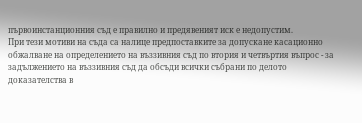първоинстанционния съд е правилно и предявеният иск е недопустим.
При тези мотиви на съда са налице предпоставките за допускане касационно обжалване на определението на въззивния съд по втория и четвъртия въпрос - за задължението на въззивния съд да обсъди всички събрани по делото доказателства в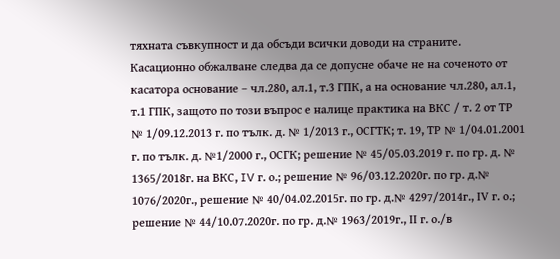тяхната съвкупност и да обсъди всички доводи на страните. Касационно обжалване следва да се допусне обаче не на соченото от касатора основание – чл.280, ал.1, т.3 ГПК, а на основание чл.280, ал.1, т.1 ГПК, защото по този въпрос е налице практика на ВКС / т. 2 от ТР № 1/09.12.2013 г. по тълк. д. № 1/2013 г., ОСГТК; т. 19, ТР № 1/04.01.2001 г. по тълк. д. №1/2000 г., ОСГК; решение № 45/05.03.2019 г. по гр. д. № 1365/2018г. на ВКС, IV г. о.; решение № 96/03.12.2020г. по гр. д.№ 1076/2020г., решение № 40/04.02.2015г. по гр. д.№ 4297/2014г., ІV г. о.; решение № 44/10.07.2020г. по гр. д.№ 1963/2019г., ІІ г. о./в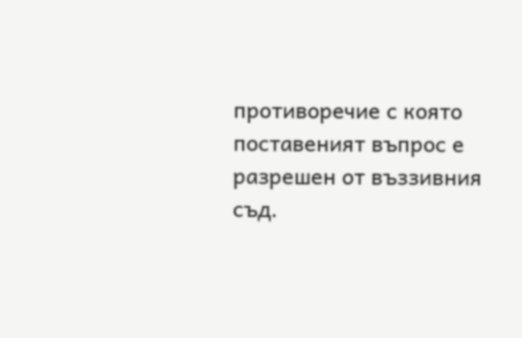противоречие с която поставеният въпрос е разрешен от въззивния съд.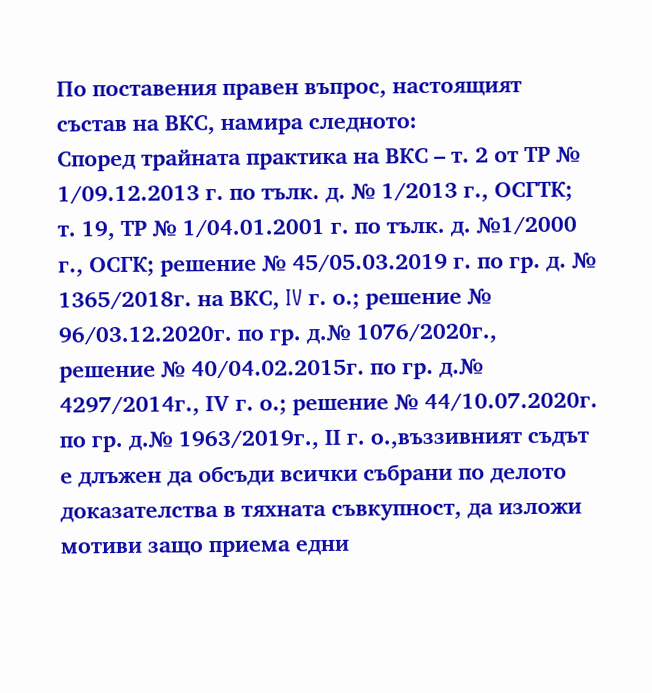По поставения правен въпрос, настоящият състав на ВКС, намира следното:
Според трайната практика на ВКС – т. 2 от ТР № 1/09.12.2013 г. по тълк. д. № 1/2013 г., ОСГТК; т. 19, ТР № 1/04.01.2001 г. по тълк. д. №1/2000 г., ОСГК; решение № 45/05.03.2019 г. по гр. д. № 1365/2018г. на ВКС, IV г. о.; решение № 96/03.12.2020г. по гр. д.№ 1076/2020г., решение № 40/04.02.2015г. по гр. д.№ 4297/2014г., ІV г. о.; решение № 44/10.07.2020г. по гр. д.№ 1963/2019г., ІІ г. о.,въззивният съдът е длъжен да обсъди всички събрани по делото доказателства в тяхната съвкупност, да изложи мотиви защо приема едни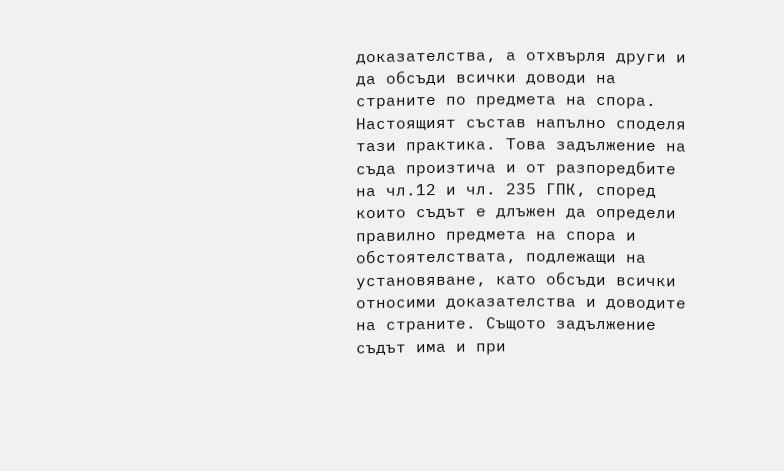доказателства, а отхвърля други и да обсъди всички доводи на страните по предмета на спора. Настоящият състав напълно споделя тази практика. Това задължение на съда произтича и от разпоредбите на чл.12 и чл. 235 ГПК, според които съдът е длъжен да определи правилно предмета на спора и обстоятелствата, подлежащи на установяване, като обсъди всички относими доказателства и доводите на страните. Същото задължение съдът има и при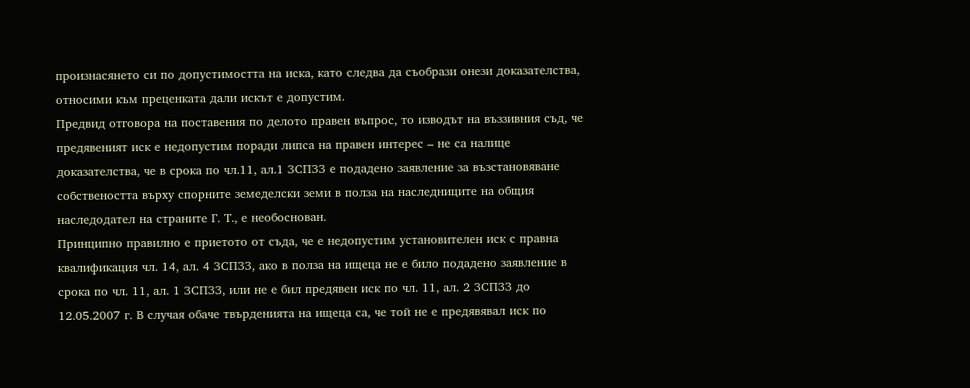произнасянето си по допустимостта на иска, като следва да съобрази онези доказателства, относими към преценката дали искът е допустим.
Предвид отговора на поставения по делото правен въпрос, то изводът на въззивния съд, че предявеният иск е недопустим поради липса на правен интерес – не са налице доказателства, че в срока по чл.11, ал.1 ЗСПЗЗ е подадено заявление за възстановяване собствеността върху спорните земеделски земи в полза на наследниците на общия наследодател на страните Г. Т., е необоснован.
Принципно правилно е приетото от съда, че е недопустим установителен иск с правна квалификация чл. 14, ал. 4 ЗСПЗЗ, ако в полза на ищеца не е било подадено заявление в срока по чл. 11, ал. 1 ЗСПЗЗ, или не е бил предявен иск по чл. 11, ал. 2 ЗСПЗЗ до 12.05.2007 г. В случая обаче твърденията на ищеца са, че той не е предявявал иск по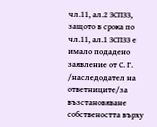чл.11, ал.2 ЗСПЗЗ, защото в срока по чл.11, ал.1 ЗСПЗЗ е имало подадено заявление от С. Г. /наследодател на ответниците/за възстановяване собствеността върху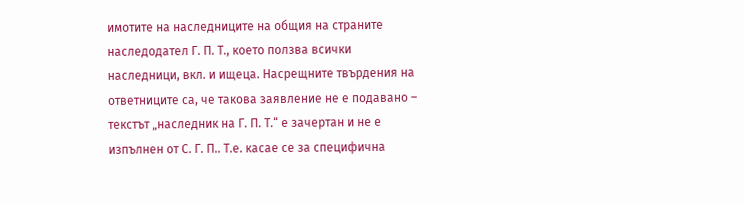имотите на наследниците на общия на страните наследодател Г. П. Т., което ползва всички наследници, вкл. и ищеца. Насрещните твърдения на ответниците са, че такова заявление не е подавано – текстът „наследник на Г. П. Т.“ е зачертан и не е изпълнен от С. Г. П.. Т.е. касае се за специфична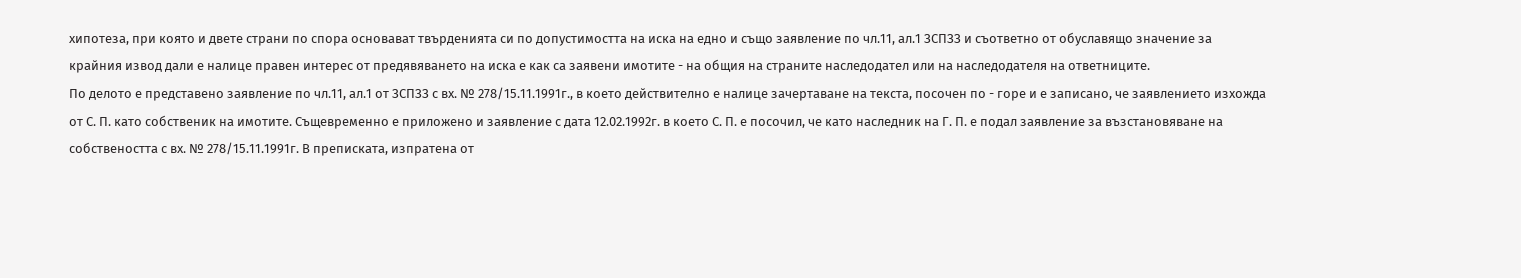хипотеза, при която и двете страни по спора основават твърденията си по допустимостта на иска на едно и също заявление по чл.11, ал.1 ЗСПЗЗ и съответно от обуславящо значение за крайния извод дали е налице правен интерес от предявяването на иска е как са заявени имотите - на общия на страните наследодател или на наследодателя на ответниците.
По делото е представено заявление по чл.11, ал.1 от ЗСПЗЗ с вх. № 278/15.11.1991г., в което действително е налице зачертаване на текста, посочен по - горе и е записано, че заявлението изхожда от С. П. като собственик на имотите. Същевременно е приложено и заявление с дата 12.02.1992г. в което С. П. е посочил, че като наследник на Г. П. е подал заявление за възстановяване на собствеността с вх. № 278/15.11.1991г. В преписката, изпратена от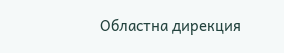Областна дирекция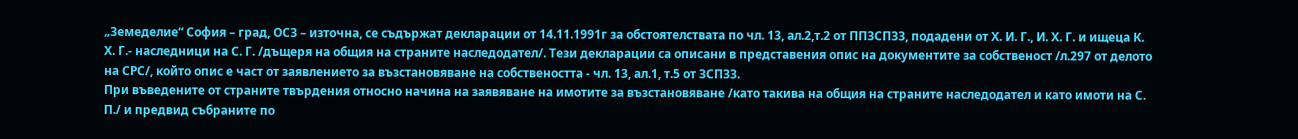„Земеделие“ София – град, ОСЗ – източна, се съдържат декларации от 14.11.1991г за обстоятелствата по чл. 13, ал.2,т.2 от ППЗСПЗЗ, подадени от Х. И. Г., И. Х. Г. и ищеца К. Х. Г.- наследници на С. Г. /дъщеря на общия на страните наследодател/. Тези декларации са описани в представения опис на документите за собственост /л.297 от делото на СРС/, който опис е част от заявлението за възстановяване на собствеността - чл. 13, ал.1, т.5 от ЗСПЗЗ.
При въведените от страните твърдения относно начина на заявяване на имотите за възстановяване /като такива на общия на страните наследодател и като имоти на С. П./ и предвид събраните по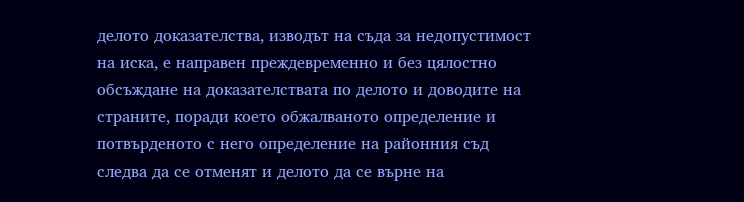делото доказателства, изводът на съда за недопустимост на иска, е направен преждевременно и без цялостно обсъждане на доказателствата по делото и доводите на страните, поради което обжалваното определение и потвърденото с него определение на районния съд следва да се отменят и делото да се върне на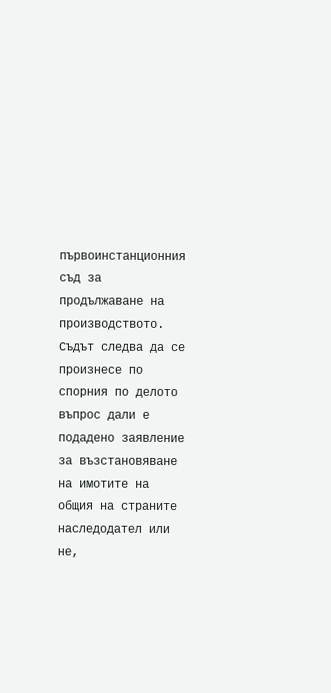първоинстанционния съд за продължаване на производството. Съдът следва да се произнесе по спорния по делото въпрос дали е подадено заявление за възстановяване на имотите на общия на страните наследодател или не,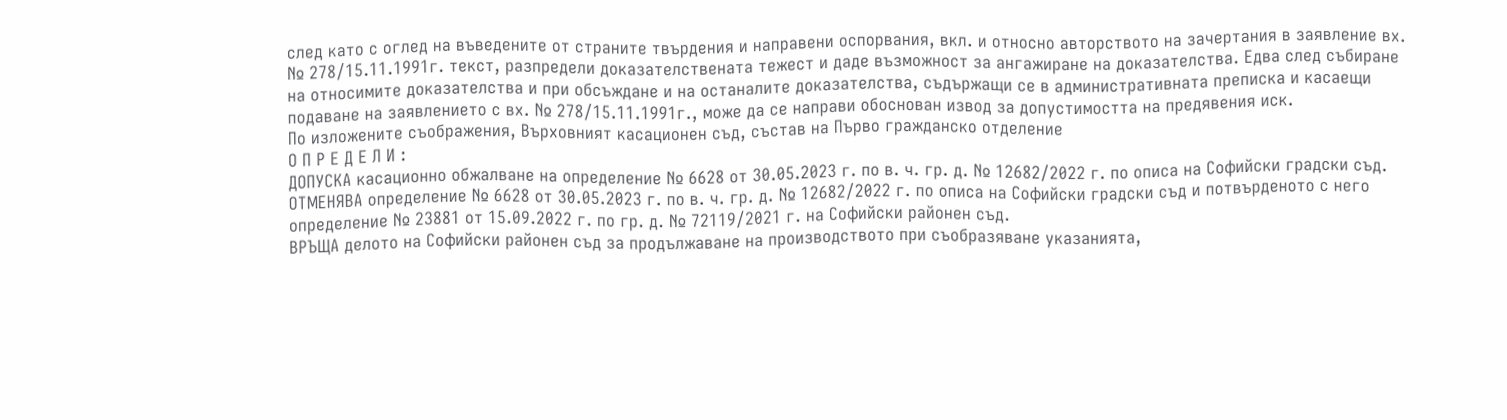след като с оглед на въведените от страните твърдения и направени оспорвания, вкл. и относно авторството на зачертания в заявление вх. № 278/15.11.1991г. текст, разпредели доказателствената тежест и даде възможност за ангажиране на доказателства. Едва след събиране на относимите доказателства и при обсъждане и на останалите доказателства, съдържащи се в административната преписка и касаещи подаване на заявлението с вх. № 278/15.11.1991г., може да се направи обоснован извод за допустимостта на предявения иск.
По изложените съображения, Върховният касационен съд, състав на Първо гражданско отделение
О П Р Е Д Е Л И :
ДОПУСКА касационно обжалване на определение № 6628 от 30.05.2023 г. по в. ч. гр. д. № 12682/2022 г. по описа на Софийски градски съд.
ОТМЕНЯВА определение № 6628 от 30.05.2023 г. по в. ч. гр. д. № 12682/2022 г. по описа на Софийски градски съд и потвърденото с него определение № 23881 от 15.09.2022 г. по гр. д. № 72119/2021 г. на Софийски районен съд.
ВРЪЩА делото на Софийски районен съд за продължаване на производството при съобразяване указанията,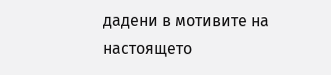дадени в мотивите на настоящето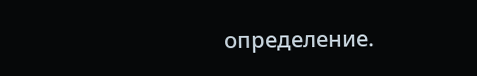определение.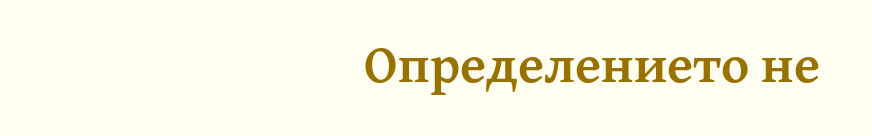Определението не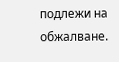подлежи на обжалване.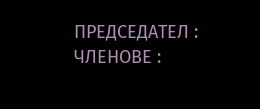ПРЕДСЕДАТЕЛ : ЧЛЕНОВЕ :